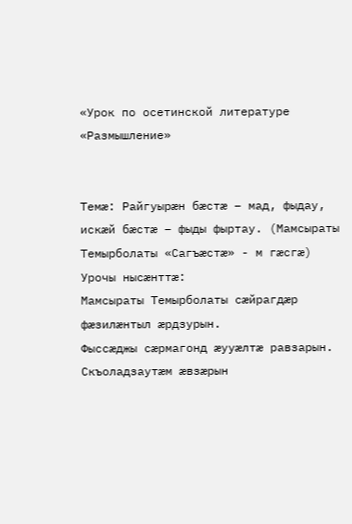«Урок по осетинской литературе «Размышление»


Темæ: Райгуырæн бæстæ – мад, фыдау, искæй бæстæ – фыды фыртау. (Мамсыраты Темырболаты «Сагъæстæ» - м гæсгæ)
Урочы нысæнттæ:
Мамсыраты Темырболаты сæйрагдæр фæзилæнтыл æрдзурын.
Фыссæджы сæрмагонд æууæлтæ равзарын.
Скъоладзаутæм æвзæрын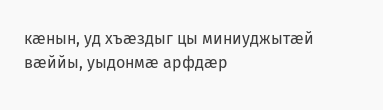кæнын, уд хъæздыг цы миниуджытæй вæййы, уыдонмæ арфдæр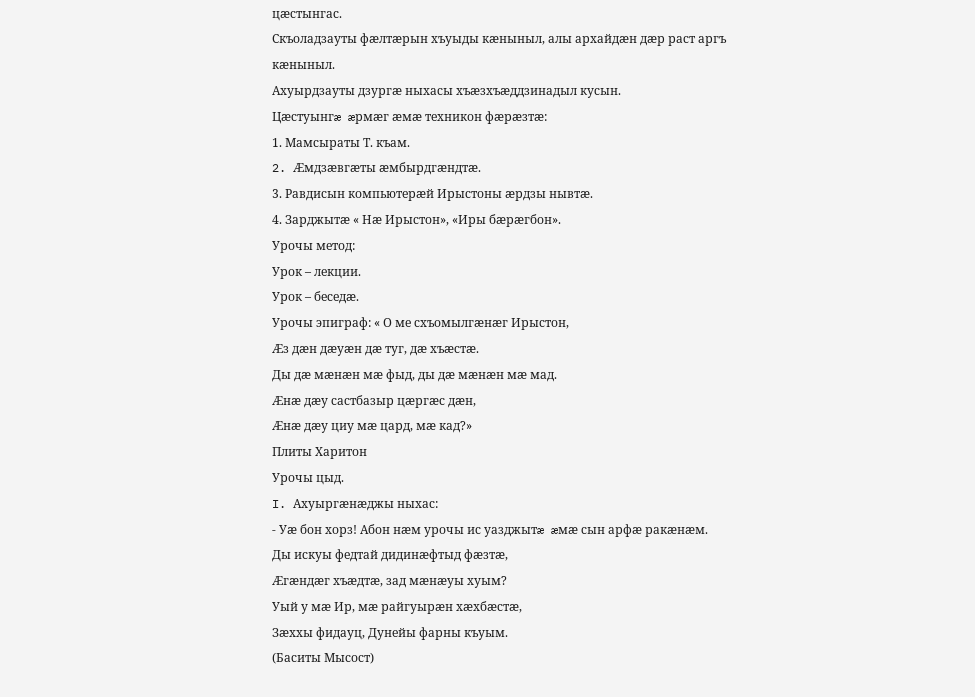цæстынгас.
Скъоладзауты фæлтæрын хъуыды кæныныл, алы архайдæн дæр раст аргъ кæныныл.
Ахуырдзауты дзургæ ныхасы хъæзхъæддзинадыл кусын.
Цæстуынгæ æрмæг æмæ техникон фæрæзтæ:
1. Мамсыраты Т. къам.
2. Æмдзæвгæты æмбырдгæндтæ.
3. Равдисын компьютерæй Ирыстоны æрдзы нывтæ.
4. Зарджытæ « Нæ Ирыстон», «Иры бæрæгбон».
Урочы метод:
Урок – лекции.
Урок – беседæ.
Урочы эпиграф: « О ме схъомылгæнæг Ирыстон,
Æз дæн дæуæн дæ туг, дæ хъæстæ.
Ды дæ мæнæн мæ фыд, ды дæ мæнæн мæ мад.
Æнæ дæу састбазыр цæргæс дæн,
Æнæ дæу циу мæ цард, мæ кад?»
Плиты Харитон
Урочы цыд.
I. Ахуыргæнæджы ныхас:
- Уæ бон хорз! Абон нæм урочы ис уазджытæ æмæ сын арфæ ракæнæм.
Ды искуы федтай дидинæфтыд фæзтæ,
Æгæндæг хъæдтæ, зад мæнæуы хуым?
Уый у мæ Ир, мæ райгуырæн хæхбæстæ,
Зæххы фидауц, Дунейы фарны къуым.
(Баситы Мысост)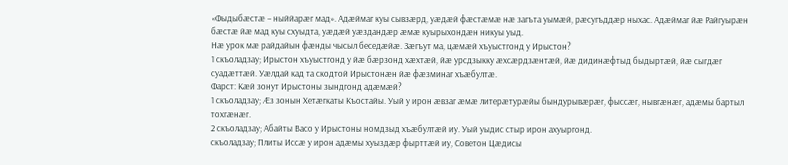«Фыдыбæстæ – ныййарæг мад». Адæймаг куы сывзæрд, уæдæй фæстæмæ нæ загъта уымæй, рæсугъддæр ныхас. Адæймаг йæ Райгуырæн бæстæ йæ мад куы схуыдта, уæдæй уæздандæр æмæ куырыхондæн никуы уыд.
Нæ урок мæ райдайын фæнды чысыл беседæйæ. Зæгъут ма, цæмæй хъуыстгонд у Ирыстон?
1 скъоладзау; Ирыстон хъуыстгонд у йæ бæрзонд хæхтæй, йæ урсдзыкку æхсæрдзæнтæй, йæ дидинæфтыд быдыртæй, йæ сыгдæг суадæттæй. Уæлдай кад та скодтой Ирыстонæн йæ фæзминаг хъæбултæ.
Фарст: Кæй зонут Ирыстоны зындгонд адæмæй?
1 скъоладзау; Æз зонын Хетæгкаты Къостайы. Уый у ирон æвзаг æмæ литерæтурæйы бындурывæрæг, фыссæг, нывгæнæг, адæмы бартыл тохгæнæг.
2 скъоладзау; Абайты Васо у Ирыстоны номдзыд хъæбултæй иу. Уый уыдис стыр ирон ахуыргонд.
скъоладзау; Плиты Иссæ у ирон адæмы хуыздæр фырттæй иу, Советон Цæдисы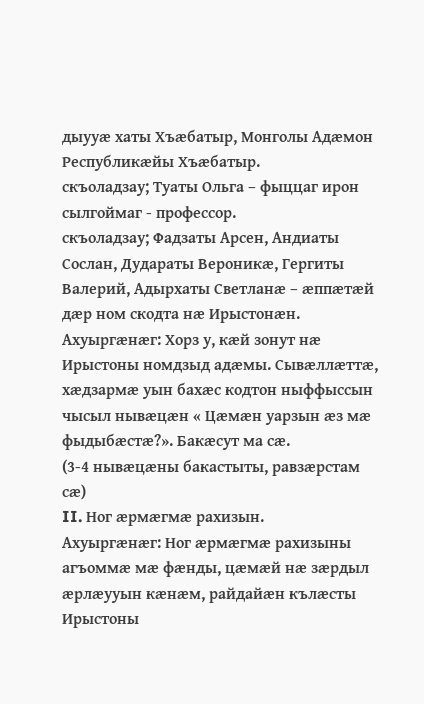дыууæ хаты Хъæбатыр, Монголы Адæмон Республикæйы Хъæбатыр.
скъоладзау; Туаты Ольга – фыццаг ирон сылгоймаг - профессор.
скъоладзау; Фадзаты Арсен, Андиаты Сослан, Дудараты Вероникæ, Гергиты Валерий, Адырхаты Светланæ – æппæтæй дæр ном скодта нæ Ирыстонæн.
Ахуыргæнæг: Хорз у, кæй зонут нæ Ирыстоны номдзыд адæмы. Сывæллæттæ, хæдзармæ уын бахæс кодтон ныффыссын чысыл нывæцæн « Цæмæн уарзын æз мæ фыдыбæстæ?». Бакæсут ма сæ.
(3-4 нывæцæны бакастыты, равзæрстам сæ)
II. Ног æрмæгмæ рахизын.
Ахуыргæнæг: Ног æрмæгмæ рахизыны агъоммæ мæ фæнды, цæмæй нæ зæрдыл æрлæууын кæнæм, райдайæн кълæсты Ирыстоны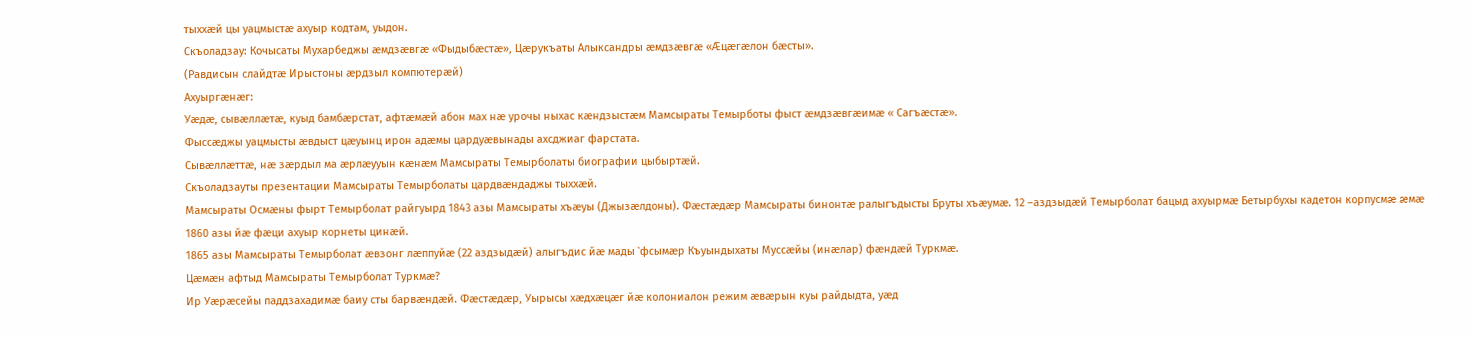тыххæй цы уацмыстæ ахуыр кодтам, уыдон.
Скъоладзау: Кочысаты Мухарбеджы æмдзæвгæ «Фыдыбæстæ», Цæрукъаты Алыксандры æмдзæвгæ «Æцæгæлон бæсты».
(Равдисын слайдтæ Ирыстоны æрдзыл компютерæй)
Ахуыргæнæг:
Уæдæ, сывæллæтæ, куыд бамбæрстат, афтæмæй абон мах нæ урочы ныхас кæндзыстæм Мамсыраты Темырботы фыст æмдзæвгæимæ « Сагъæстæ».
Фыссæджы уацмысты æвдыст цæуынц ирон адæмы цардуæвынады ахсджиаг фарстата.
Сывæллæттæ, нæ зæрдыл ма æрлæууын кæнæм Мамсыраты Темырболаты биографии цыбыртæй.
Скъоладзауты презентации Мамсыраты Темырболаты цардвæндаджы тыххæй.
Мамсыраты Осмæны фырт Темырболат райгуырд 1843 азы Мамсыраты хъæуы (Джызæлдоны). Фæстæдæр Мамсыраты бинонтæ ралыгъдысты Бруты хъæумæ. 12 –аздзыдæй Темырболат бацыд ахуырмæ Бетырбухы кадетон корпусмæ æмæ 1860 азы йæ фæци ахуыр корнеты цинæй.
1865 азы Мамсыраты Темырболат æвзонг лæппуйæ (22 аздзыдæй) алыгъдис йæ мады ῾фсымæр Къуындыхаты Муссæйы (инæлар) фæндæй Туркмæ.
Цæмæн афтыд Мамсыраты Темырболат Туркмæ?
Ир Уæрæсейы паддзахадимæ баиу сты барвæндæй. Фæстæдæр, Уырысы хæдхæцæг йæ колониалон режим æвæрын куы райдыдта, уæд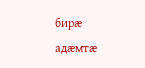бирæ адæмтæ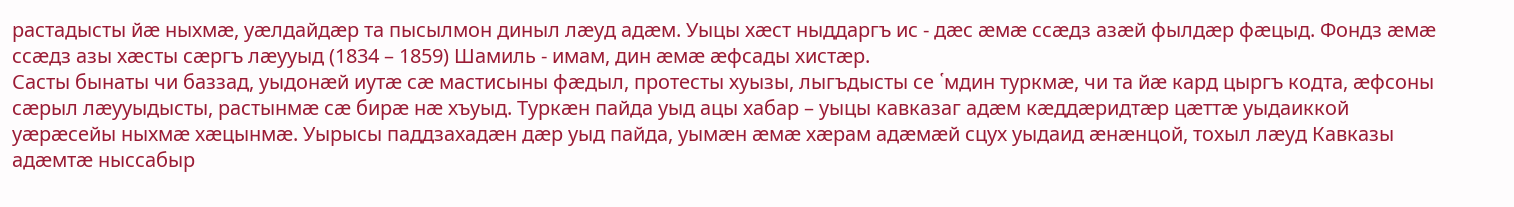растадысты йæ ныхмæ, уæлдайдæр та пысылмон диныл лæуд адæм. Уыцы хæст ныддаргъ ис - дæс æмæ ссæдз азæй фылдæр фæцыд. Фондз æмæ ссæдз азы хæсты сæргъ лæууыд (1834 – 1859) Шамиль - имам, дин æмæ æфсады хистæр.
Састы бынаты чи баззад, уыдонæй иутæ сæ мастисыны фæдыл, протесты хуызы, лыгъдысты се ῾мдин туркмæ, чи та йæ кард цыргъ кодта, æфсоны сæрыл лæууыдысты, растынмæ сæ бирæ нæ хъуыд. Туркæн пайда уыд ацы хабар – уыцы кавказаг адæм кæддæридтæр цæттæ уыдаиккой уæрæсейы ныхмæ хæцынмæ. Уырысы паддзахадæн дæр уыд пайда, уымæн æмæ хæрам адæмæй сцух уыдаид æнæнцой, тохыл лæуд Кавказы адæмтæ ныссабыр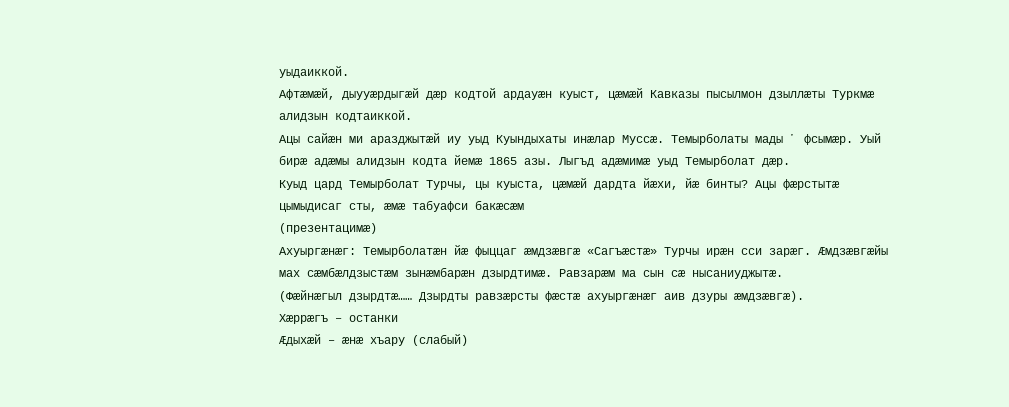уыдаиккой.
Афтæмæй, дыууæрдыгæй дæр кодтой ардауæн куыст, цæмæй Кавказы пысылмон дзыллæты Туркмæ алидзын кодтаиккой.
Ацы сайæн ми аразджытæй иу уыд Куындыхаты инæлар Муссæ. Темырболаты мады ῾ фсымæр. Уый бирæ адæмы алидзын кодта йемæ 1865 азы. Лыгъд адæмимæ уыд Темырболат дæр.
Куыд цард Темырболат Турчы, цы куыста, цæмæй дардта йæхи, йæ бинты? Ацы фæрстытæ цымыдисаг сты, æмæ табуафси бакæсæм
(презентацимæ)
Ахуыргæнæг: Темырболатæн йæ фыццаг æмдзæвгæ «Сагъæстæ» Турчы ирæн сси зарæг. Æмдзæвгæйы мах сæмбæлдзыстæм зынæмбарæн дзырдтимæ. Равзарæм ма сын сæ нысаниуджытæ.
(Фæйнæгыл дзырдтæ…… Дзырдты равзæрсты фæстæ ахуыргæнæг аив дзуры æмдзæвгæ).
Хæррæгъ – останки
Æдыхæй – æнæ хъару (слабый)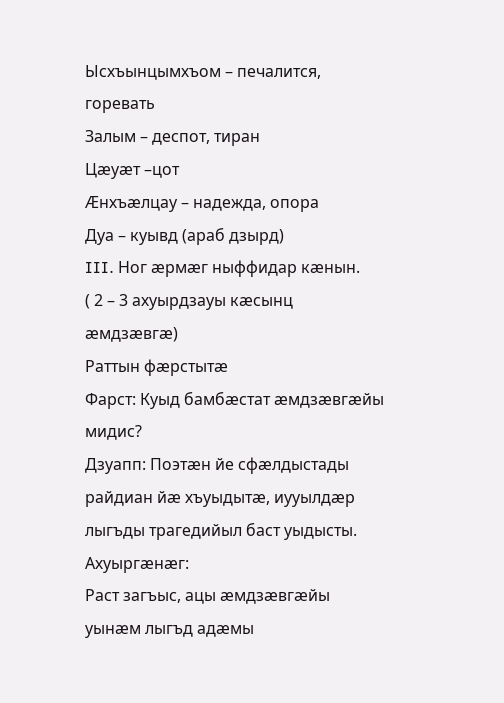Ысхъынцымхъом – печалится, горевать
Залым – деспот, тиран
Цæуæт –цот
Æнхъæлцау – надежда, опора
Дуа – куывд (араб дзырд)
III. Ног æрмæг ныффидар кæнын.
( 2 – 3 ахуырдзауы кæсынц æмдзæвгæ)
Раттын фæрстытæ
Фарст: Куыд бамбæстат æмдзæвгæйы мидис?
Дзуапп: Поэтæн йе сфæлдыстады райдиан йæ хъуыдытæ, иууылдæр лыгъды трагедийыл баст уыдысты.
Ахуыргæнæг:
Раст загъыс, ацы æмдзæвгæйы уынæм лыгъд адæмы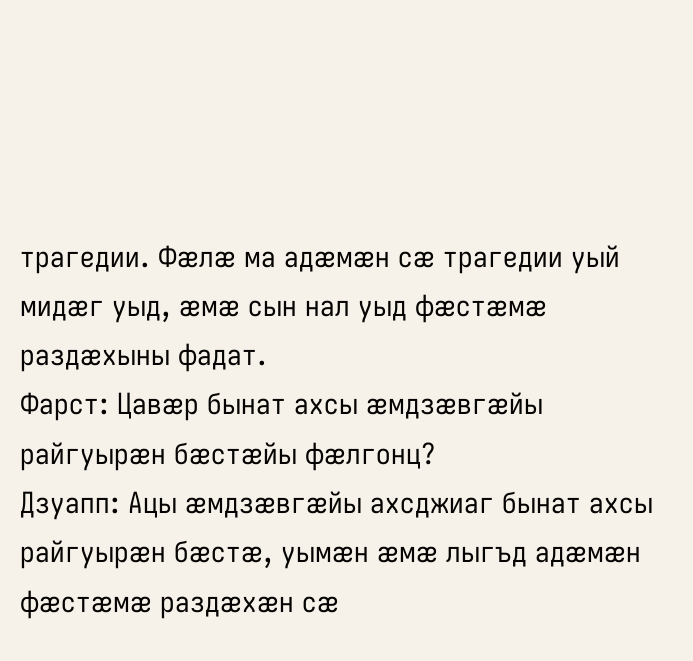трагедии. Фæлæ ма адæмæн сæ трагедии уый мидæг уыд, æмæ сын нал уыд фæстæмæ раздæхыны фадат.
Фарст: Цавæр бынат ахсы æмдзæвгæйы райгуырæн бæстæйы фæлгонц?
Дзуапп: Ацы æмдзæвгæйы ахсджиаг бынат ахсы райгуырæн бæстæ, уымæн æмæ лыгъд адæмæн фæстæмæ раздæхæн сæ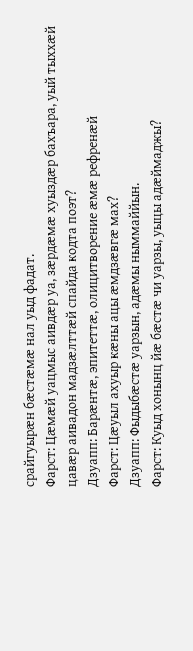срайгуырæн бæстæмæ нал уыд фадат.
Фарст: Цæмæй уацмыс аивдæр уа, зæрдæмæ хуыздæр бахъара, уый тыххæй цавæр аивадон мадзæлттæй спайда кодта поэт?
Дзуапп: Барæнтæ, эпитеттæ, олицитворение æмæ рефренæй
Фарст: Цæуыл ахуыр кæны ацы æмдзæвгæ мах?
Дзуапп: Фыдыбæстæ уарзын, адæмы ныммаййын.
Фарст: Куыд хонынц йæ бæстæ чи уарзы, уыцы адæймаджы?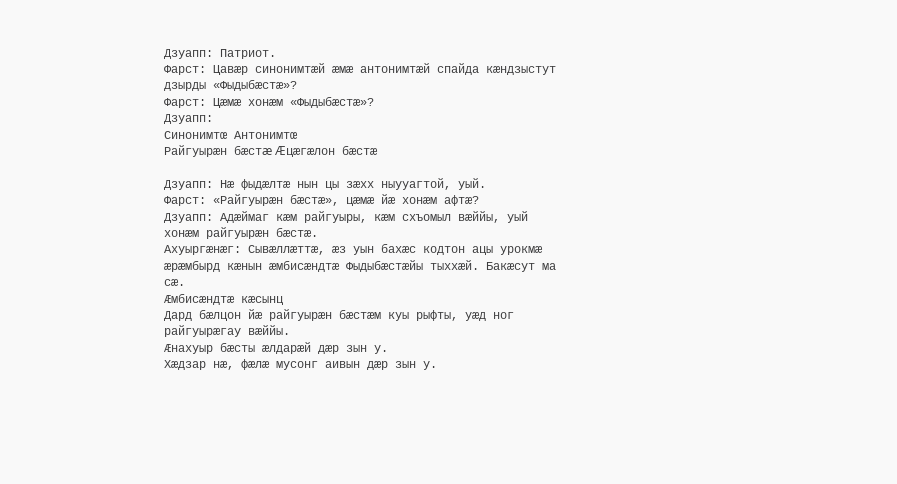Дзуапп: Патриот.
Фарст: Цавæр синонимтæй æмæ антонимтæй спайда кæндзыстут дзырды «Фыдыбæстæ»?
Фарст: Цæмæ хонæм «Фыдыбæстæ»?
Дзуапп:
Синонимтœ Антонимтœ
Райгуырæн бæстæ Æцæгæлон бæстæ

Дзуапп: Нæ фыдæлтæ нын цы зæхх ныууагтой, уый.
Фарст: «Райгуырæн бæстæ», цæмæ йæ хонæм афтæ?
Дзуапп: Адæймаг кæм райгуыры, кæм схъомыл вæййы, уый хонæм райгуырæн бæстæ.
Ахуыргæнæг: Сывæллæттæ, æз уын бахæс кодтон ацы урокмæ æрæмбырд кæнын æмбисæндтæ Фыдыбæстæйы тыххæй. Бакæсут ма сæ.
Æмбисæндтæ кæсынц
Дард бæлцон йæ райгуырæн бæстæм куы рыфты, уæд ног райгуырæгау вæййы.
Æнахуыр бæсты æлдарæй дæр зын у.
Хæдзар нæ, фæлæ мусонг аивын дæр зын у.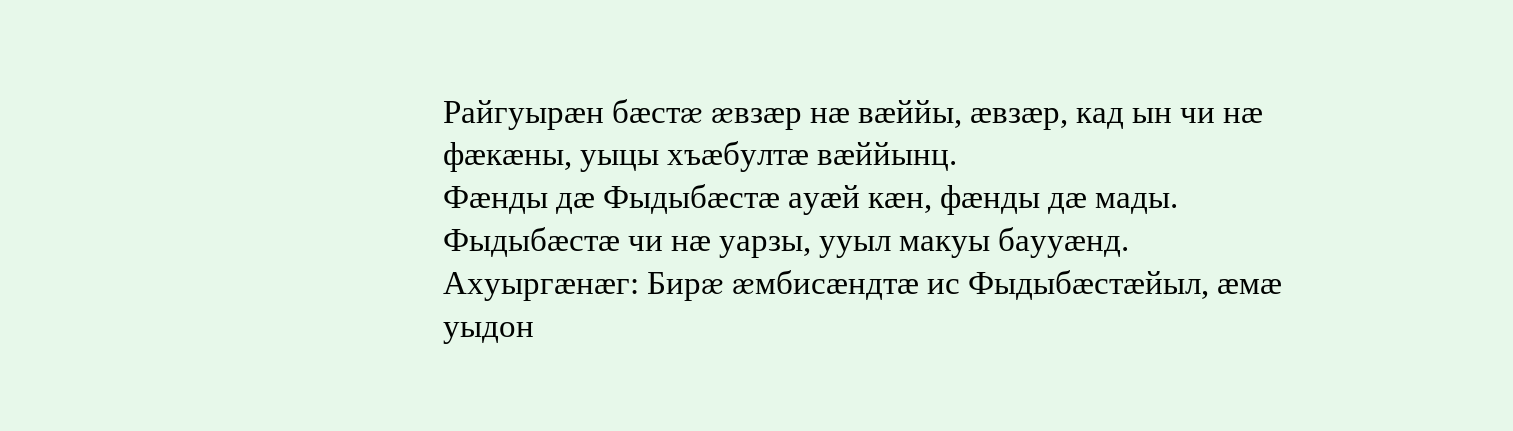Райгуырæн бæстæ æвзæр нæ вæййы, æвзæр, кад ын чи нæ фæкæны, уыцы хъæбултæ вæййынц.
Фæнды дæ Фыдыбæстæ ауæй кæн, фæнды дæ мады.
Фыдыбæстæ чи нæ уарзы, ууыл макуы баууæнд.
Ахуыргæнæг: Бирæ æмбисæндтæ ис Фыдыбæстæйыл, æмæ уыдон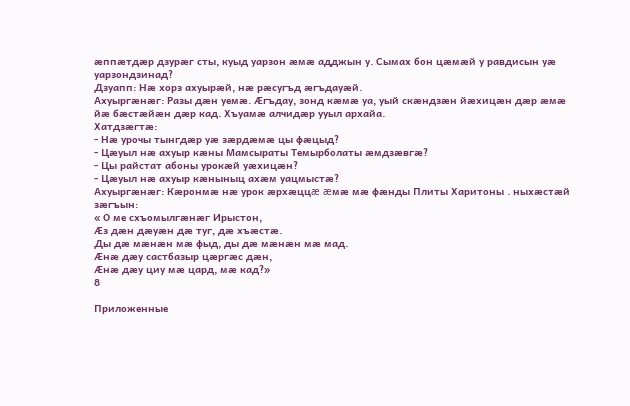æппæтдæр дзурæг сты, куыд уарзон æмæ адджын у. Сымах бон цæмæй у равдисын уæ уарзондзинад?
Дзуапп: Нæ хорз ахуырæй, нæ рæсугъд æгъдауæй.
Ахуыргæнæг: Разы дæн уемæ. Æгъдау, зонд кæмæ уа, уый скæндзæн йæхицæн дæр æмæ йæ бæстæйæн дæр кад. Хъуамæ алчидæр ууыл архайа.
Хатдзæгтæ:
- Нæ урочы тынгдæр уæ зæрдæмæ цы фæцыд?
- Цæуыл нæ ахуыр кæны Мамсыраты Темырболаты æмдзæвгæ?
- Цы райстат абоны урокæй уæхицæн?
- Цæуыл нæ ахуыр кæныныц ахæм уацмыстæ?
Ахуыргæнæг: Кæронмæ нæ урок æрхæццæ æмæ мæ фæнды Плиты Харитоны . ныхæстæй зæгъын:
« О ме схъомылгæнæг Ирыстон,
Æз дæн дæуæн дæ туг, дæ хъæстæ.
Ды дæ мæнæн мæ фыд, ды дæ мæнæн мæ мад.
Æнæ дæу састбазыр цæргæс дæн,
Æнæ дæу циу мæ цард, мæ кад?»
8

Приложенные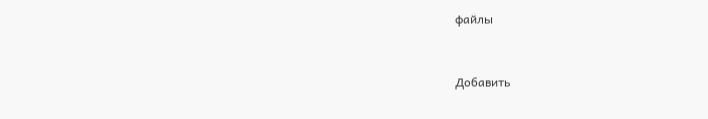файлы


Добавить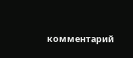комментарий